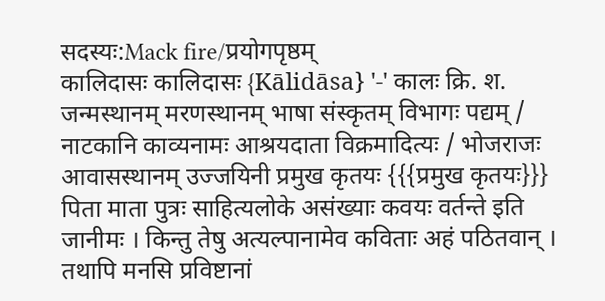सदस्यः:Mack fire/प्रयोगपृष्ठम्
कालिदासः कालिदासः {Kālidāsa} '-' कालः क्रि. श. जन्मस्थानम् मरणस्थानम् भाषा संस्कृतम् विभागः पद्यम् / नाटकानि काव्यनामः आश्रयदाता विक्रमादित्यः / भोजराजः आवासस्थानम् उज्जयिनी प्रमुख कृतयः {{{प्रमुख कृतयः}}} पिता माता पुत्रः साहित्यलोके असंख्याः कवयः वर्तन्ते इति जानीमः । किन्तु तेषु अत्यल्पानामेव कविताः अहं पठितवान् । तथापि मनसि प्रविष्टानां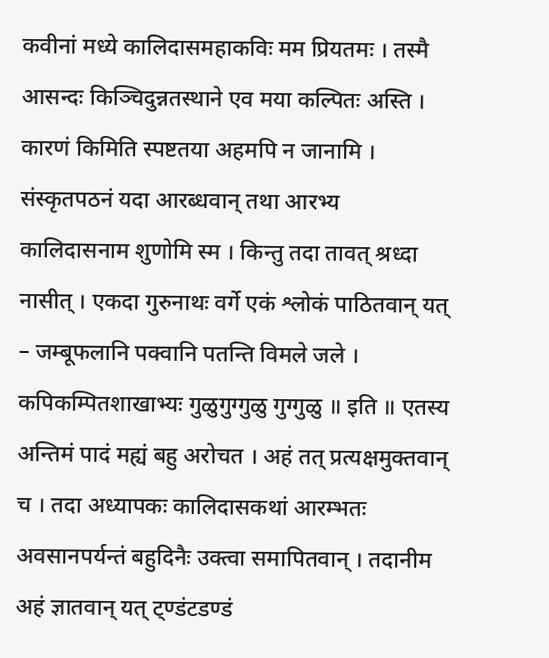कवीनां मध्ये कालिदासमहाकविः मम प्रियतमः । तस्मै आसन्दः किञ्चिदुन्नतस्थाने एव मया कल्पितः अस्ति । कारणं किमिति स्पष्टतया अहमपि न जानामि । संस्कृतपठनं यदा आरब्धवान् तथा आरभ्य कालिदासनाम शुणोमि स्म । किन्तु तदा तावत् श्रध्दा नासीत् । एकदा गुरुनाथः वर्गे एकं श्लोकं पाठितवान् यत् – जम्बूफलानि पक्वानि पतन्ति विमले जले । कपिकम्पितशाखाभ्यः गुळुगुग्गुळु गुग्गुळु ॥ इति ॥ एतस्य अन्तिमं पादं मह्यं बहु अरोचत । अहं तत् प्रत्यक्षमुक्तवान् च । तदा अध्यापकः कालिदासकथां आरम्भतः अवसानपर्यन्तं बहुदिनैः उक्त्वा समापितवान् । तदानीम अहं ज्ञातवान् यत् ट्ण्डंटडण्डं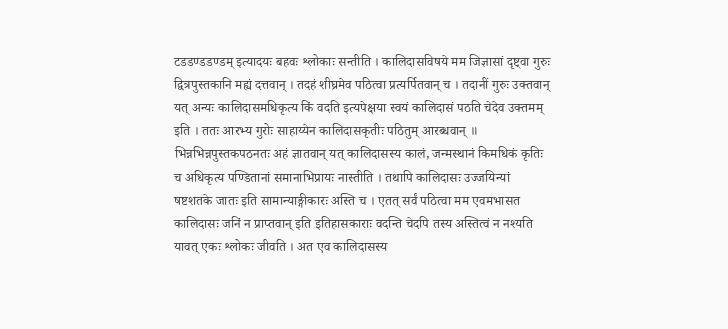टडडण्डडण्डम् इत्यादयः बहवः श्लोकाः सन्तीति । कालिदासविषये मम जिज्ञासां दृष्ट्वा गुरुः द्वित्रपुस्तकानि मह्यं दत्तवान् । तदहं शीघ्रमेव पठित्वा प्रत्यर्पितवान् च । तदानीं गुरुः उक्तवान् यत् अन्यः कालिदासमधिकृत्य किं वदति इत्यपेक्षया स्वयं कालिदासं पठति चेदेव उक्तमम् इति । ततः आरभ्य गुरोः साहाय्येन कालिदासकृतीः पठितुम् आरब्धवान् ॥ भिन्नभिन्नपुस्तकपठनतः अहं ज्ञातवान् यत् कालिदासस्य कालं, जन्मस्थानं किमधिकं कृतिः च अधिकृत्य पण्डितानां समानाभिप्रायः नास्तीति । तथापि कालिदासः उज्जयिन्यां षष्टशतके जातः इति सामान्याङ्गीकारः अस्ति च । एतत् सर्वं पठित्वा मम एवमभासत कालिदासः जनिं न प्राप्तवान् इति इतिहासकाराः वदन्ति चेदपि तस्य अस्तित्वं न नश्यति यावत् एकः श्लोकः जीवति । अत एव कालिदासस्य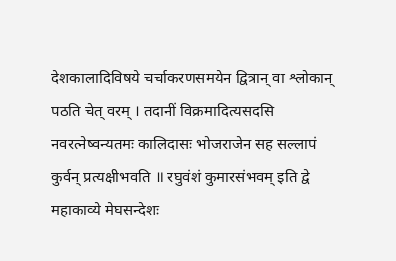देशकालादिविषये चर्चाकरणसमयेन द्वित्रान् वा श्लोकान् पठति चेत् वरम् । तदानीं विक्रमादित्यसदसि नवरत्नेष्वन्यतमः कालिदासः भोजराजेन सह सल्लापं कुर्वन् प्रत्यक्षीभवति ॥ रघुवंशं कुमारसंभवम् इति द्वे महाकाव्ये मेघसन्देशः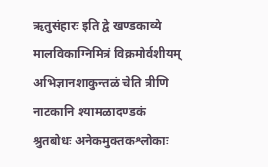ऋतुसंहारः इति द्वे खण्डकाव्ये मालविकाग्निमित्रं विक्रमोर्वशीयम् अभिज्ञानशाकुन्तळं चेति त्रीणि नाटकानि श्यामळादण्डकं श्रुतबोधः अनेकमुक्तकश्लोकाः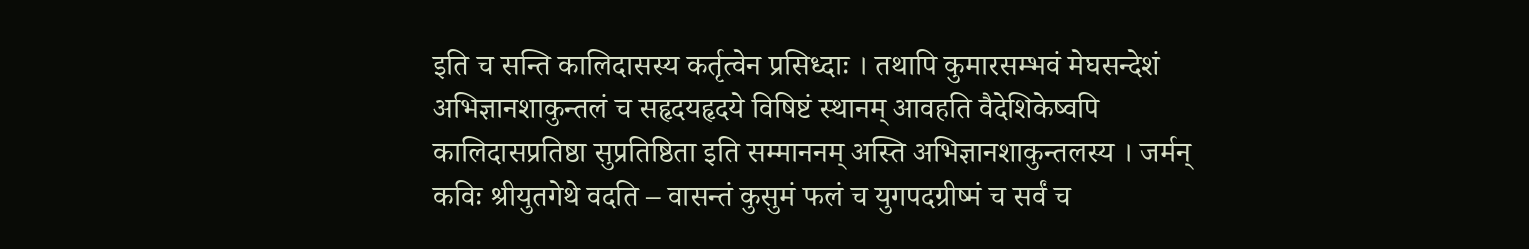इति च सन्ति कालिदासस्य कर्तृत्वेन प्रसिध्दाः । तथापि कुमारसम्भवं मेघसन्देशं अभिज्ञानशाकुन्तलं च सहृदयहृदये विषिष्टं स्थानम् आवहति वैदेशिकेष्वपि कालिदासप्रतिष्ठा सुप्रतिष्ठिता इति सम्माननम् अस्ति अभिज्ञानशाकुन्तलस्य । जर्मन् कविः श्रीयुतगेथे वदति – वासन्तं कुसुमं फलं च युगपदग्रीष्मं च सर्वं च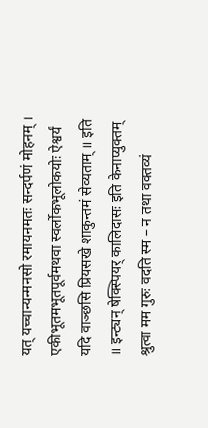यत् यच्चान्यन्मनसो रमायनमतः सन्दर्पणं मोहनम् । एकीभूतमभूतपूर्वमथवा स्वर्लोकभूलोकयोः ऐश्वर्यं यदि वाञ्छसि प्रियसखे शाकुन्तमं सेव्यताम् ॥ इति ॥ इन्ट्यन् षेक्स्पियर् कालिदासः इति केनाप्युक्तम् श्रुत्वा मम गुरुः वदति स्म – न तथा वक्तव्यं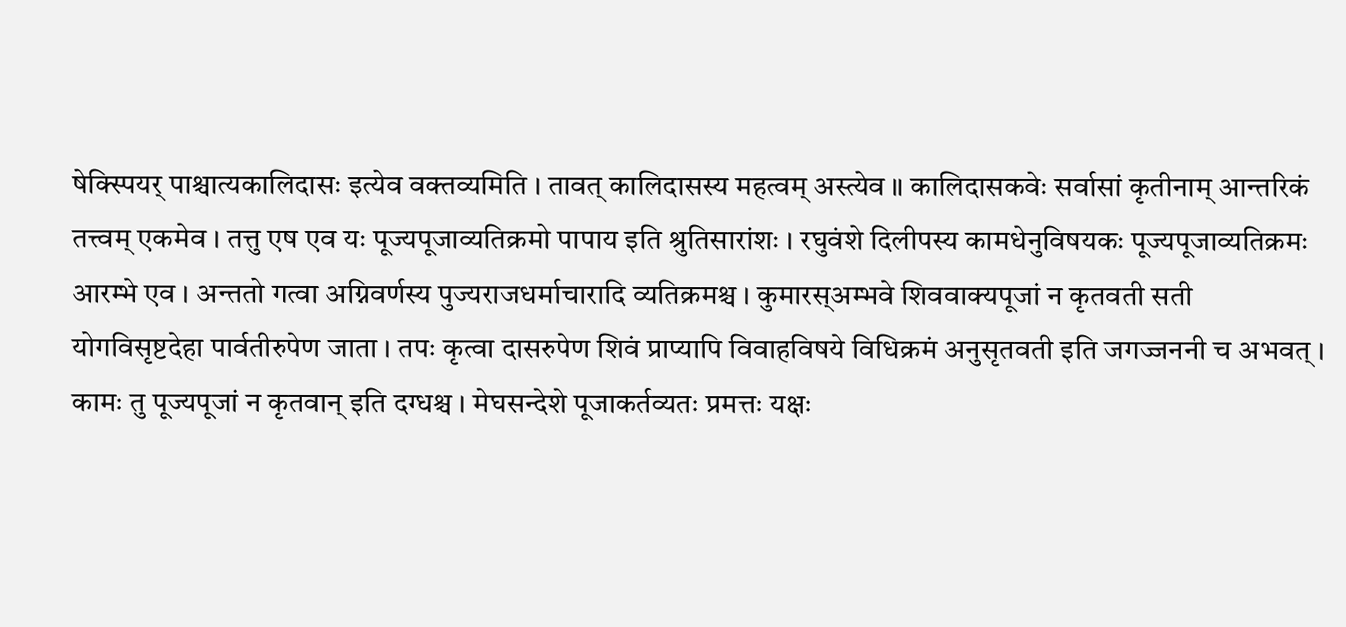षेक्स्पियर् पाश्चात्यकालिदासः इत्येव वक्तव्यमिति । तावत् कालिदासस्य महत्वम् अस्त्येव ॥ कालिदासकवेः सर्वासां कृतीनाम् आन्तरिकं तत्त्वम् एकमेव । तत्तु एष एव यः पूज्यपूजाव्यतिक्रमो पापाय इति श्रुतिसारांशः । रघुवंशे दिलीपस्य कामधेनुविषयकः पूज्यपूजाव्यतिक्रमः आरम्भे एव । अन्ततो गत्वा अग्निवर्णस्य पुज्यराजधर्माचारादि व्यतिक्रमश्च । कुमारस्अम्भवे शिववाक्यपूजां न कृतवती सती योगविसृष्टदेहा पार्वतीरुपेण जाता । तपः कृत्वा दासरुपेण शिवं प्राप्यापि विवाहविषये विधिक्रमं अनुसृतवती इति जगज्जननी च अभवत् । कामः तु पूज्यपूजां न कृतवान् इति दग्धश्च । मेघसन्देशे पूजाकर्तव्यतः प्रमत्तः यक्षः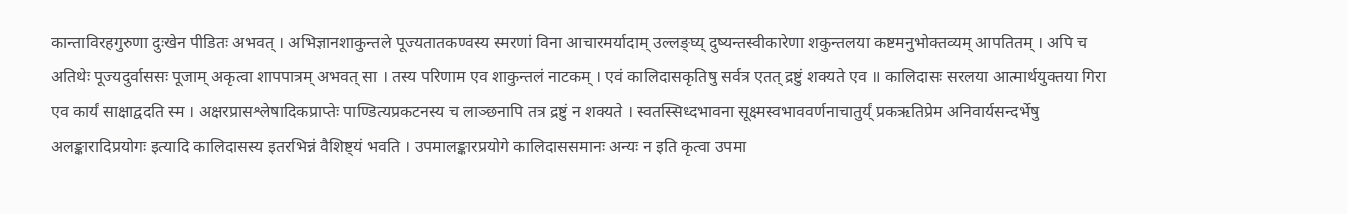कान्ताविरहगुरुणा दुःखेन पीडितः अभवत् । अभिज्ञानशाकुन्तले पूज्यतातकण्वस्य स्मरणां विना आचारमर्यादाम् उल्लङ्घ्य् दुष्यन्तस्वीकारेणा शकुन्तलया कष्टमनुभोक्तव्यम् आपतितम् । अपि च अतिथेः पूज्यदुर्वाससः पूजाम् अकृत्वा शापपात्रम् अभवत् सा । तस्य परिणाम एव शाकुन्तलं नाटकम् । एवं कालिदासकृतिषु सर्वत्र एतत् द्रष्टुं शक्यते एव ॥ कालिदासः सरलया आत्मार्थयुक्तया गिरा एव कार्यं साक्षाद्वदति स्म । अक्षरप्रासश्लेषादिकप्राप्तेः पाण्डित्यप्रकटनस्य च लाञ्छनापि तत्र द्रष्टुं न शक्यते । स्वतस्सिध्दभावना सूक्ष्मस्वभाववर्णनाचातुर्य्ं प्रकऋतिप्रेम अनिवार्यसन्दर्भेषु अलङ्कारादिप्रयोगः इत्यादि कालिदासस्य इतरभिन्नं वैशिष्ट्यं भवति । उपमालङ्कारप्रयोगे कालिदाससमानः अन्यः न इति कृत्वा उपमा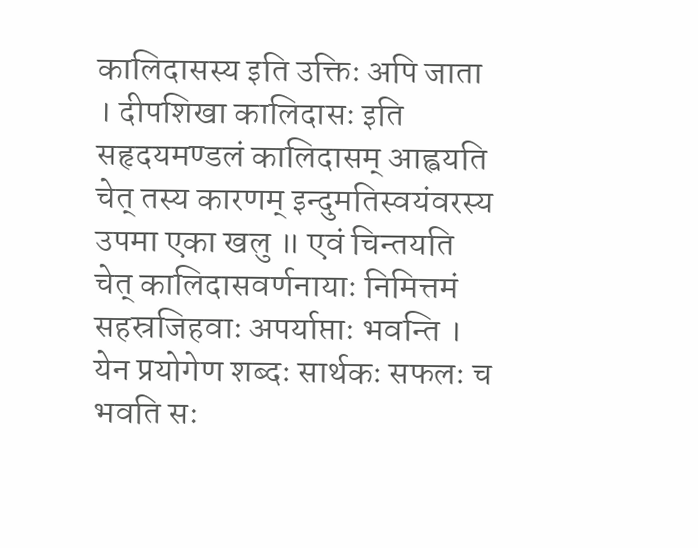कालिदासस्य इति उक्तिः अपि जाता । दीपशिखा कालिदासः इति सहृदयमण्डलं कालिदासम् आह्वयति चेत् तस्य कारणम् इन्दुमतिस्वयंवरस्य उपमा एका खलु ॥ एवं चिन्तयति चेत् कालिदासवर्णनायाः निमित्तमं सहस्रजिहवाः अपर्याप्ताः भवन्ति । येन प्रयोगेण शब्दः सार्थकः सफलः च भवति सः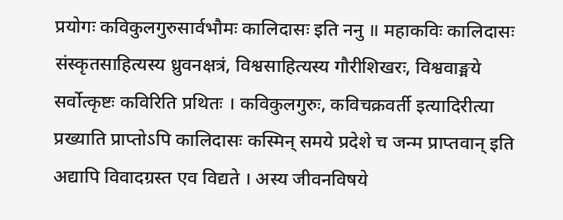प्रयोगः कविकुलगुरुसार्वभौमः कालिदासः इति ननु ॥ महाकविः कालिदासः संस्कृतसाहित्यस्य ध्रुवनक्षत्रं, विश्वसाहित्यस्य गौरीशिखरः, विश्ववाङ्मये सर्वोत्कृष्टः कविरिति प्रथितः । कविकुलगुरुः, कविचक्रवर्ती इत्यादिरीत्या प्रख्याति प्राप्तोऽपि कालिदासः कस्मिन् समये प्रदेशे च जन्म प्राप्तवान् इति अद्यापि विवादग्रस्त एव विद्यते । अस्य जीवनविषये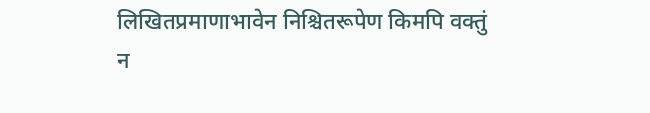लिखितप्रमाणाभावेन निश्चितरूपेण किमपि वक्तुं न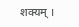शक्यम् ।